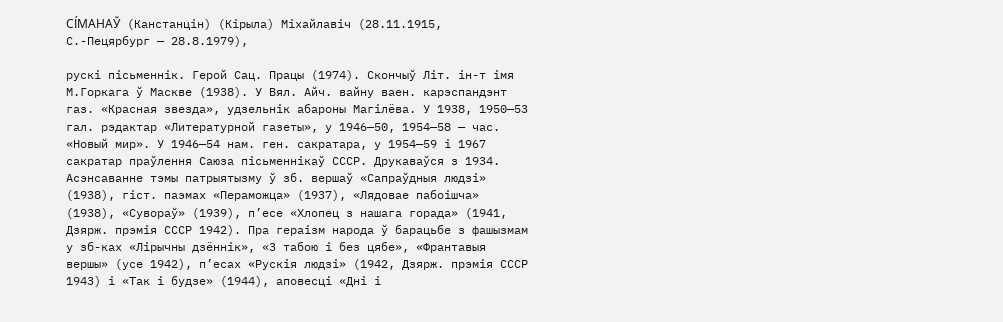СІ́МАНАЎ (Канстанцін) (Кірыла) Міхайлавіч (28.11.1915, С.-Пецярбург — 28.8.1979),

рускі пісьменнік. Герой Сац. Працы (1974). Скончыў Літ. ін-т імя М.Горкага ў Маскве (1938). У Вял. Айч. вайну ваен. карэспандэнт газ. «Красная звезда», удзельнік абароны Магілёва. У 1938, 1950—53 гал. рэдактар «Литературной газеты», у 1946—50, 1954—58 — час. «Новый мир». У 1946—54 нам. ген. сакратара, у 1954—59 і 1967 сакратар праўлення Саюза пісьменнікаў СССР. Друкаваўся з 1934. Асэнсаванне тэмы патрыятызму ў зб. вершаў «Сапраўдныя людзі» (1938), гіст. паэмах «Пераможца» (1937), «Лядовае пабоішча» (1938), «Сувораў» (1939), п’есе «Хлопец з нашага горада» (1941, Дзярж. прэмія СССР 1942). Пра гераізм народа ў барацьбе з фашызмам у зб-ках «Лірычны дзённік», «З табою і без цябе», «Франтавыя вершы» (усе 1942), п’есах «Рускія людзі» (1942, Дзярж. прэмія СССР 1943) і «Так і будзе» (1944), аповесці «Дні і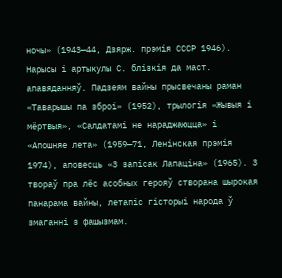ночы» (1943—44, Дзярж. прэмія СССР 1946). Нарысы і артыкулы С. блізкія да маст. апавяданняў. Падзеям вайны прысвечаны раман «Таварышы па зброі» (1952), трылогія «Жывыя і мёртвыя», «Салдатамі не нараджаюцца» і «Апошняе лета» (1959—71, Ленінская прэмія 1974), аповесць «З запісак Лапаціна» (1965). З твораў пра лёс асобных герояў створана шырокая панарама вайны, летапіс гісторыі народа ў змаганні з фашызмам.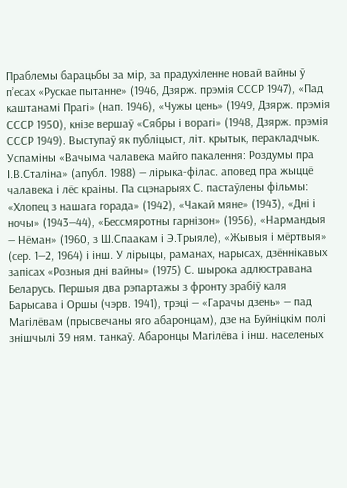Праблемы барацьбы за мір, за прадухіленне новай вайны ў п’есах «Рускае пытанне» (1946, Дзярж. прэмія СССР 1947), «Пад каштанамі Прагі» (нап. 1946), «Чужы цень» (1949, Дзярж. прэмія СССР 1950), кнізе вершаў «Сябры і ворагі» (1948, Дзярж. прэмія СССР 1949). Выступаў як публіцыст, літ. крытык, перакладчык. Успаміны «Вачыма чалавека майго пакалення: Роздумы пра І.В.Сталіна» (апубл. 1988) — лірыка-філас. аповед пра жыццё чалавека і лёс краіны. Па сцэнарыях С. пастаўлены фільмы: «Хлопец з нашага горада» (1942), «Чакай мяне» (1943), «Дні і ночы» (1943—44), «Бессмяротны гарнізон» (1956), «Нармандыя — Нёман» (1960, з Ш.Спаакам і Э.Трыяле), «Жывыя і мёртвыя» (сер. 1—2, 1964) і інш. У лірыцы, раманах, нарысах, дзённікавых запісах «Розныя дні вайны» (1975) С. шырока адлюстравана Беларусь. Першыя два рэпартажы з фронту зрабіў каля Барысава і Оршы (чэрв. 1941), трэці — «Гарачы дзень» — пад Магілёвам (прысвечаны яго абаронцам), дзе на Буйніцкім полі знішчылі 39 ням. танкаў. Абаронцы Магілёва і інш. населеных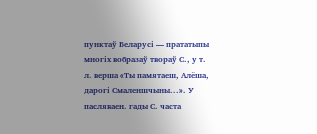пунктаў Беларусі — прататыпы многіх вобразаў твораў С., у т. л. верша «Ты памятаеш, Алёша, дарогі Смаленшчыны...». У пасляваен. гады С. часта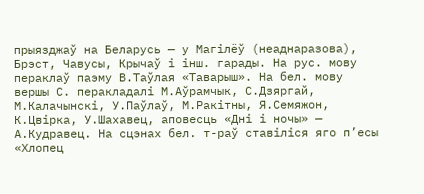прыязджаў на Беларусь — у Магілёў (неаднаразова), Брэст, Чавусы, Крычаў і інш. гарады. На рус. мову пераклаў паэму В.Таўлая «Таварыш». На бел. мову вершы С. перакладалі М.Аўрамчык, С.Дзяргай, М.Калачынскі, У.Паўлаў, М.Ракітны, Я.Семяжон, К.Цвірка, У.Шахавец, аповесць «Дні і ночы» — А.Кудравец. На сцэнах бел. т-раў ставіліся яго п’есы «Хлопец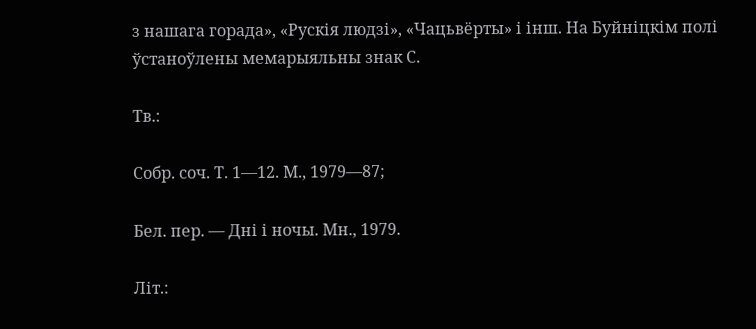з нашага горада», «Рускія людзі», «Чацьвёрты» і інш. На Буйніцкім полі ўстаноўлены мемарыяльны знак С.

Тв.:

Собр. соч. Т. 1—12. М., 1979—87;

Бел. пер. — Дні і ночы. Мн., 1979.

Літ.: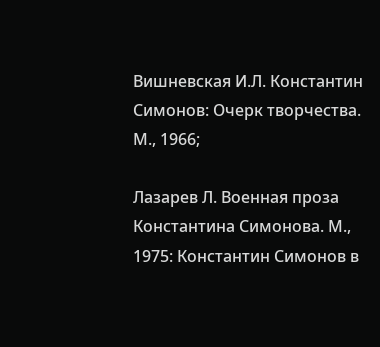Вишневская И.Л. Константин Симонов: Очерк творчества. М., 1966;

Лазарев Л. Военная проза Константина Симонова. М., 1975: Константин Симонов в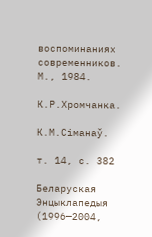воспоминаниях современников. М., 1984.

К.Р.Хромчанка.

К.М.Сіманаў.

т. 14, с. 382

Беларуская Энцыклапедыя (1996—2004,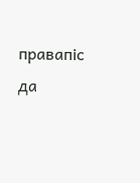правапіс да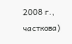2008 г., часткова)